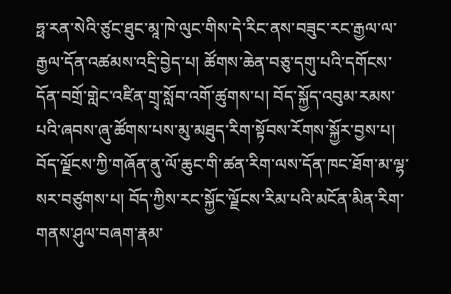ཧྥ་རན་སེའི་ཙུང་ཐུང་མཱ་ཁེ་ལུང་གིས་དེ་རིང་ནས་བཟུང་རང་རྒྱལ་ལ་རྒྱལ་དོན་འཚམས་འདྲི་བྱེད་པ། ཚོགས་ཆེན་བཅུ་དགུ་པའི་དགོངས་དོན་བགྲོ་གླེང་འཛིན་གྲྭ་སློབ་འགོ་ཚུགས་པ། བོད་སྐྱོད་འབུམ་རམས་པའི་ཞབས་ཞུ་ཚོགས་པས་མུ་མཐུད་རིག་སྟོབས་རོགས་སྐྱོར་བྱས་པ། བོད་ལྗོངས་ཀྱི་གཞོན་ནུ་ལོ་ཆུང་གི་ཚན་རིག་ལས་དོན་ཁང་ཐོག་མ་ལྷ་སར་བཙུགས་པ། བོད་ཀྱིས་རང་སྐྱོང་ལྗོངས་རིམ་པའི་མངོན་མིན་རིག་གནས་ཤུལ་བཞག་རྣམ་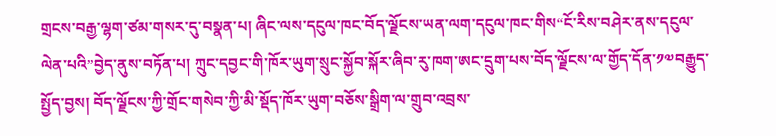གྲངས་བརྒྱ་ལྷག་ཙམ་གསར་དུ་བསྣན་པ། ཞིང་ལས་དངུལ་ཁང་བོད་ལྗོངས་ཡན་ལག་དངུལ་ཁང་གིས“ངོ་རིས་བཤེར་ནས་དངུལ་ལེན་པའི”བྱེད་ནུས་བཏོན་པ། ཀྲུང་དབྱང་གི་ཁོར་ཡུག་སྲུང་སྐྱོབ་སྐོར་ཞིབ་རུ་ཁག་ཨང་དྲུག་པས་བོད་ལྗོངས་ལ་གྱོད་དོན་༡༧བརྒྱུད་སྤྱོད་བྱས། བོད་ལྗོངས་ཀྱི་གྲོང་གསེབ་ཀྱི་མི་སྡོད་ཁོར་ཡུག་བཅོས་སྒྲིག་ལ་གྲུབ་འབྲས་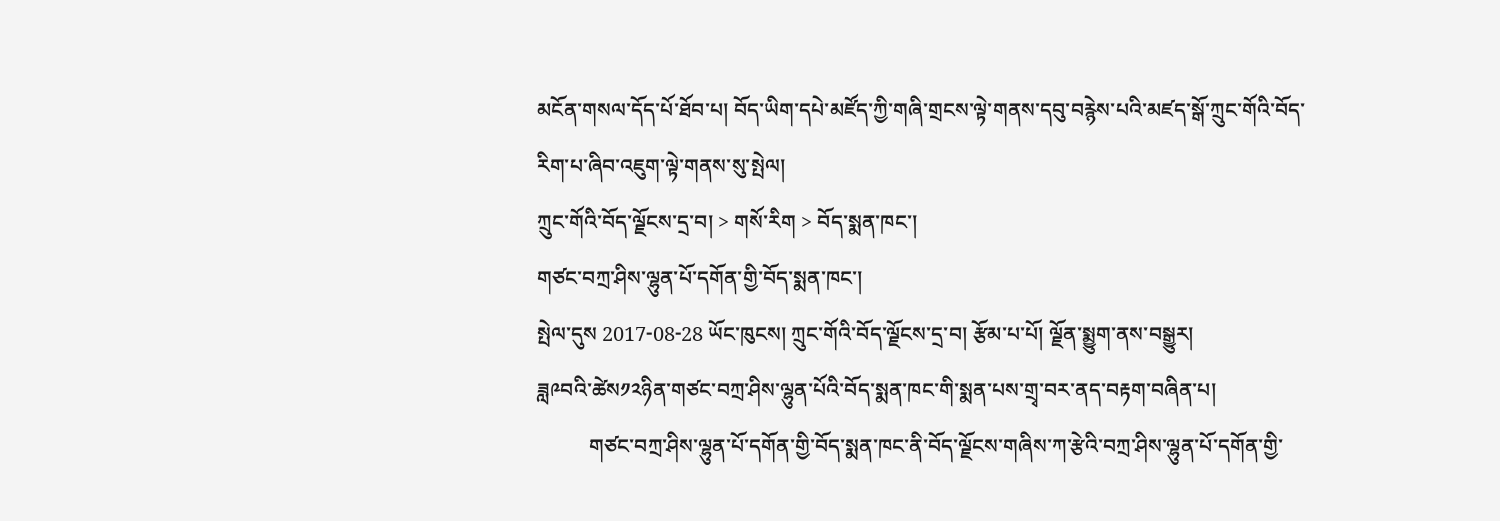མངོན་གསལ་དོད་པོ་ཐོབ་པ། བོད་ཡིག་དཔེ་མཛོད་ཀྱི་གཞི་གྲངས་ལྟེ་གནས་དབུ་བརྙེས་པའི་མཛད་སྒོ་ཀྲུང་གོའི་བོད་རིག་པ་ཞིབ་འཇུག་ལྟེ་གནས་སུ་སྤེལ།
ཀྲུང་གོའི་བོད་ལྗོངས་དྲ་བ། > གསོ་རིག > བོད་སྨན་ཁང་།
གཙང་བཀྲ་ཤིས་ལྷུན་པོ་དགོན་གྱི་བོད་སྨན་ཁང་།
སྤེལ་དུས 2017-08-28 ཡོང་ཁུངས། ཀྲུང་གོའི་བོད་ལྗོངས་དྲ་བ། རྩོམ་པ་པོ། ལྗོན་སྨྱུག་ནས་བསྒྱུར།
ཟླ༩བའི་ཚེས༡༢ཉིན་གཙང་བཀྲ་ཤིས་ལྷུན་པོའི་བོད་སྨན་ཁང་གི་སྨན་པས་གྲྭ་བར་ནད་བརྟག་བཞིན་པ།
          གཙང་བཀྲ་ཤིས་ལྷུན་པོ་དགོན་གྱི་བོད་སྨན་ཁང་ནི་བོད་ལྗོངས་གཞིས་ཀ་རྩེའི་བཀྲ་ཤིས་ལྷུན་པོ་དགོན་གྱི་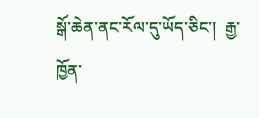སྒོ་ཆེན་ནང་རོལ་དུ་ཡོད་ཅིང་།  རྒྱ་ཁྱོན་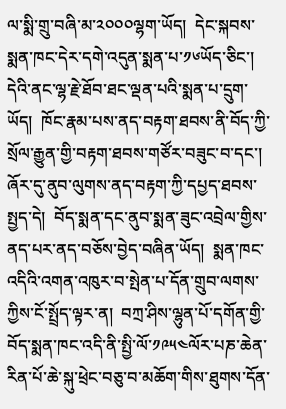ལ་སྨི་གྲུ་བཞི་མ་༢༠༠༠ལྷག་ཡོད།  དེང་སྐབས་སྨན་ཁང་དེར་དགེ་འདུན་སྨན་པ་༡༦ཡོད་ཅིང་།  དེའི་ནང་ལྷ་རྗེ་ཐོབ་ཐང་ལྡན་པའི་སྨན་པ་དྲུག་ཡོད།  ཁོང་རྣམ་པས་ནད་བརྟག་ཐབས་ནི་བོད་ཀྱི་སྲོལ་རྒྱུན་གྱི་བརྟག་ཐབས་གཙོར་བཟུང་བ་དང་།  ཞོར་དུ་ནུབ་ལུགས་ནད་བརྟག་ཀྱི་དཔྱད་ཐབས་སྤྱད་དེ།  བོད་སྨན་དང་ནུབ་སྨན་ཟུང་འབྲེལ་གྱིས་ནད་པར་ནད་བཅོས་བྱེད་བཞིན་ཡོད།  སྨན་ཁང་འདིའི་འགན་འཁུར་བ་སྤེན་པ་དོན་གྲུབ་ལགས་ཀྱིས་ངོ་སྤྲོད་ལྟར་ན།  བཀྲ་ཤིས་ལྷུན་པོ་དགོན་གྱི་བོད་སྨན་ཁང་འདི་ནི་སྤྱི་ལོ་༡༩༥༤ལོར་པཎ་ཆེན་རིན་པོ་ཆེ་སྐུ་ཕྲེང་བཅུ་བ་མཆོག་གིས་ཐུགས་དོན་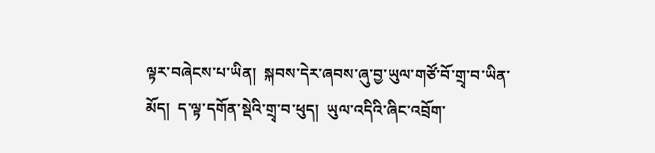ལྟར་བཞེངས་པ་ཡིན།  སྐབས་དེར་ཞབས་ཞུ་བྱ་ཡུལ་གཙོ་བོ་གྲྭ་བ་ཡིན་མོད།  ད་ལྟ་དགོན་སྡེའི་གྲྭ་བ་ཕུད།  ཡུལ་འདིའི་ཞིང་འབྲོག་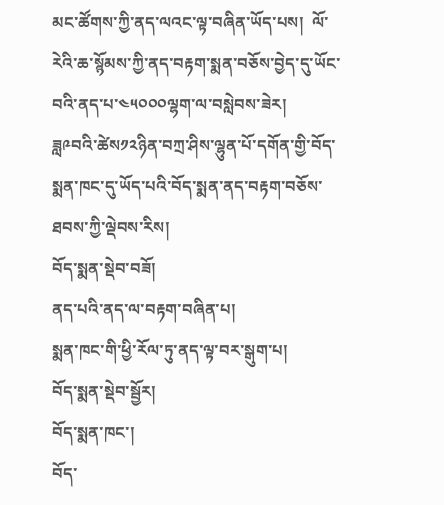མང་ཚོགས་ཀྱི་ནད་ལའང་ལྟ་བཞིན་ཡོད་པས།  ལོ་རེའི་ཆ་སྙོམས་ཀྱི་ནད་བརྟག་སྨན་བཅོས་བྱེད་དུ་ཡོང་བའི་ནད་པ་༤༥༠༠༠ལྷག་ལ་བསླེབས་ཟེར།
ཟླ༩བའི་ཚེས༡༢ཉིན་བཀྲ་ཤིས་ལྷུན་པོ་དགོན་གྱི་བོད་སྨན་ཁང་དུ་ཡོད་པའི་བོད་སྨན་ནད་བརྟག་བཅོས་ཐབས་ཀྱི་ལྡེབས་རིས།
བོད་སྨན་སྡེབ་བཟོ།
ནད་པའི་ནད་ལ་བརྟག་བཞིན་པ།
སྨན་ཁང་གི་ཕྱི་རོལ་ཏུ་ནད་ལྟ་བར་སྒུག་པ།
བོད་སྨན་སྡེབ་སྦྱོར།
བོད་སྨན་ཁང་།
བོད་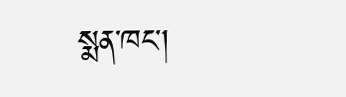སྨན་ཁང་།